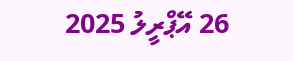26 އޭޕްރީލު 2025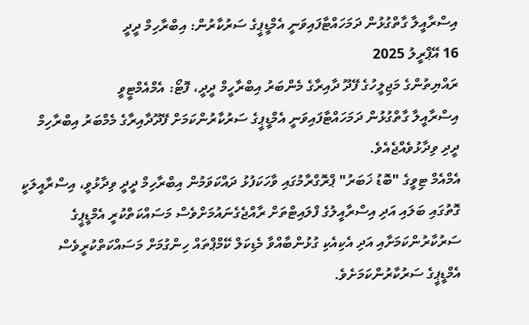އިސްރާއީލާ ގާތްގުޅުން ދަމަހައްޓާފައިވަނީ އެމްޑީޕީގެ ސަރުކާރުން: އިބްރާހިމް ދީދީ
16 އޭޕްރީލު 2025
ރައްޔިތުންގެ މަޖިލީހުގެ ފޭދޫ ދާއިރާގެ މެންބަރު އިބްރާހީމް ދީދީ، ފޮޓޯ: އެމްއެމްޓީވީ
އިސްރާއީލާ ގާތްގުޅުން ދަމަހައްޓާފައިވަނީ އެމްޑީޕީގެ ސަރުކާރުންކަމަށް ފޭދޫދާއިރާގެ މެމްބަރު އިބްރާހިމް ދީދި ވިދާޅުވެއްޖެއެވެ.
އެމްއެމް ޓިވީގެ "ބޮޑު ޚަބަރު" ޕްރޮގްރާމުގައި ވާހަކަފުޅު ދައްކަވަމުން އިބްރާހިމް ދީދީ ވިދާޅުވީ، އިސްރާއީލަކީ ގޮތުގައި ބަލައި އަދި އިސްރާއީލުގެ ފްލައިޓްތަށް ރާއްޖެގެނައުމަށްވެސް މަސައްކަތްކުރީ އެމްޑީޕީގެ ސަރުކާރުންކަމަށާއި އަދި އެކިއެކި ގުޅުންބާއްވާ މެޑިކަލް ކޭމްޕްތައް ހިންގުމަށް މަސައްކަތްކުރީވެސް އެމްޑީޕީގެ ސަރުކާރުންކަމަށެވެ.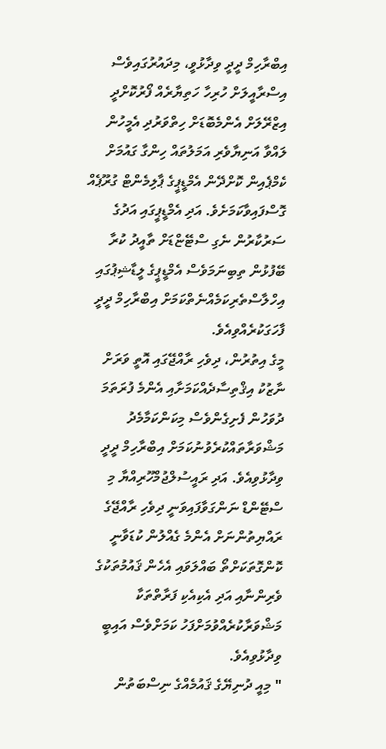އިބްރާހިމް ދީދީ ވިދާޅުވީ، މިދައުރުގައިވެސް އިސްރާއީލަށް ހުރިހާ ހަތިޔާރެއް ފޯރުކޮށްދީ އިޒްރޭލަށް އެންމެބޮޑަށް ހިތްވަރުދި އެމީހުން ލައްވާ އަނިޔާވެރި އަމަލުތައް ހިންގާ ގައުމަށް ކެމްޕެއިން ކޮށްދޭން އެމްޑީޕީގެ ޕާލިމެންޓް ގުރޫޕެއް ގޮސްފައިވާކަމަށެވެ. އަދި އެމްޑީޕީގައި އަދުގެ ސަރުކާރުން ނެގި ސްޓޭޏްޑަށް ތާއީދު ކުރާ ބޭފުޅުން ތިބިނަމަވެސް އެމްޑީޕީގެ ލީޑާޝިޕުގައި އިހްލާސްތެރިކަމެއްނެތްކަމަށް އިބްރާހިމް ދީދީ ފާހަގަކުރެއްވިއެވެ.
މީގެ އިތުރުން، ދިވެހި ރާއްޖޭގައި އޮތީ ވަރަށް ނާޒުކު އިޤްތިސާދެއްކަމަށާއި އެންމެ ފުރަތަމަ ދުވަހުން ފެށިގެންވެސް މިކަންކަމާމެދު މަޝްވަރާތައްކުރެވުނުކަމަށް އިބްރާހިމް ދީދީ ވިދާޅުވިއެވެ. އަދި ރައީސުލްޖުމްހޫރިއްޔާ މި ސްޓޭންޑް ނަންގަވާފައިވަނީ ދިވެހި ރާއްޖޭގެ ރައްޔިތުންނަށް އެންމެ ގެއްލުން ކުޑަވާނީ ކޮންގޮތަކަށްތޯ ބައްލަވައި އެހެން ޤައުމުތަކުގެ ވެރިންނާއި އަދި އެކިއެކި ފަރާތްތަކާ މަޝްވަރާކުރެއްވުމަށްފަހު ކަމަށްވެސް އައިބީ ވިދާޅުވިއެވެ.
" މިއީ ދުނިޔޭގެ ޤައުމެއްގެ ނިސްބަތުން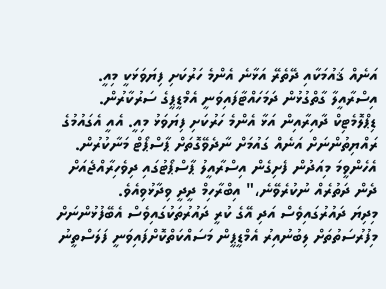އަނެއް ޤައުމަކާއި ދޭތެރޭ އަޅާނެ އެންމެ ހަރުކަށި ފިޔަވަޅަކީ މިއީ. އިސްރާއީލާ ގާތްގުޅުން ދަމަހައްޓާފައިވަނީ އެމްޑީޕީގެ ސަރުކާރުން. ޑިޕްލޮމެޓިކް ދާއިރާއިން އަޅާ އެންމެ ހަރުކަށި ފިޔަވަޅު މިއީ. އެއީ އެގައުމުގެ ރައްޔިތުންނަށް އަނެއް ގައުމަށް ނާދެވޭގޮތަށް ޕާސްޕޯޓް މަނާކުރުން. އެހެންވީމަ މިއަދުން ފެށިގެން އިސްރާއީލު ޕާސްޕޯޓުގައި ދިވެހިރާއްޖެއަށް ދެން ދަތުރެއް ނުކުރެވޭނެ،" އިބްރާހިމް ދީދީ ވިދާޅުވިއެވެ.
މިދިޔަ ދައުރުގައިވެސް އަދި އޭގެ ކުރީ ދައުރުތަކުގައިވެސް އެބޭފުޅުންނަށް މިފުރުސަތުތަށް ލިބުނުއިރު އެމްޑީޕީން މަސައްކަތްކޮށްފައިވަނީ ފަލަސްތީނު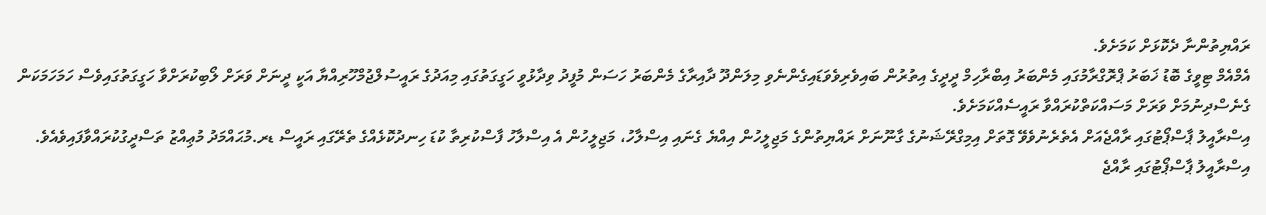ރައްޔިތުންނާ ދެކޮޅަށް ކަމަށެވެ.
އެމްއެމް ޓިވީގެ ބޮޑު ޚަބަރު ޕްރޮގްރާމުގައި މެންބަރު އިބްރާހިމް ދީދީގެ އިތުރުން ބައިވެރިވެވަޑައިގެންނެވި މިލަންދޫ ދާއިރާގެ މެންބަރު ހަސަން މުފީދު ވިދާޅުވީ ހަގީގަތުގައި މިއަދުގެ ރައީސުލްޖުމްހޫރިއްޔާ އަކީ ދީނަށް ވަރަށް ލޯބިކުރަށްވާ ހަގީގަތުގައިވެސް ހަމަހަމަކަން ގެނެސްދިނުމަށް ވަރަށް މަސައްކަތްކުރައްވާ ރައީސެއްކަމަށެވެ.
އިސްރާއީލު ޕާސްޕޯޓުގައި ރާއްޖެއަށް އެތެރެނުވެވޭ ގޮތަށް އިމިގްރޭޝަނުގެ ގާނޫނަށް ރައްޔިތުންގެ މަޖިލީހުން އިއްޔެ ގެނައި އިސްލާހު، މަޖިލީހުން އެ އިސްލާހު ފާސްކުރިތާ ކުޑަ ހިނދުކޮޅެއްގެ ތެރޭގައި ރައީސް ޑރ.މުޙައްމަދު މުޢިއްޒު ތަސްދީގުކުރައްވާފައިވެއެވެ.
އިސްރާއީލު ޕާސްޕޯޓުގައި ރާއްޖެ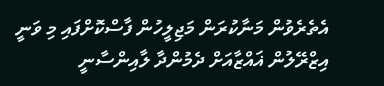އެތެރެވުން މަނާކުރަން މަޖިލީހުން ފާސްކޮށްފައި މި ވަނީ އިޒްރޭލުން ޣައްޒާއަށް ދެމުންދާ ލާއިންސާނީ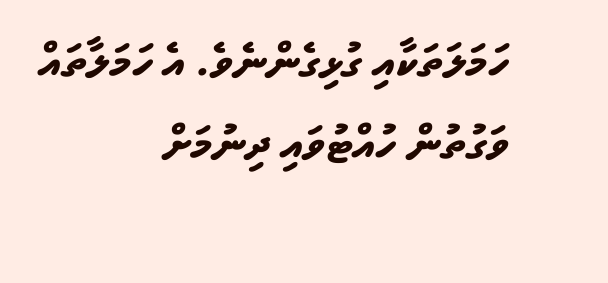ހަމަލަތަކާއި ގުޅިގެންނެވެ. އެ ހަމަލާތައް ވަގުތުން ހުއްޓުވައި ދިނުމަށް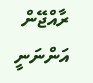ރާއްޖޭން އަންނަނީ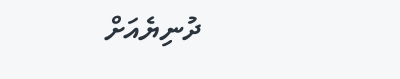ދުނިޔެއަށް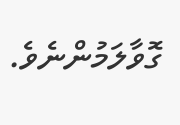ގޮވާލަމުންނެވެ.